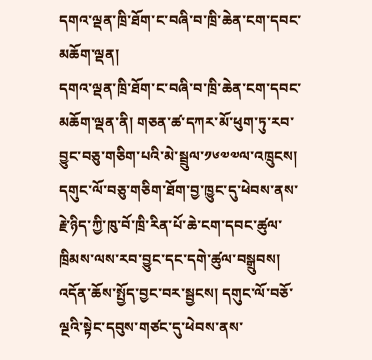དགའ་ལྡན་ཁྲི་ཐོག་ང་བཞི་བ་ཁྲི་ཆེན་ངག་དབང་མཆོག་ལྡན།
དགའ་ལྡན་ཁྲི་ཐོག་ང་བཞི་བ་ཁྲི་ཆེན་ངག་དབང་མཆོག་ལྡན་ནི། གཅན་ཚ་དཀར་མོ་ཕུག་ཏུ་རབ་བྱུང་བཅུ་གཅིག་པའི་མེ་སྦྲུལ་༡༦༧༧ལ་འཁྲུངས། དགུང་ལོ་བཅུ་གཅིག་ཐོག་བྱ་ཁྱུང་དུ་ཕེབས་ནས་རྗེ་ཉིད་ཀྱི་ཁུ་བོ་ཁྲི་རིན་པོ་ཆེ་ངག་དབང་ཚུལ་ཁྲིམས་ལས་རབ་བྱུང་དང་དགེ་ཚུལ་བསྒྲུབས། འདོན་ཆོས་སྤྱོད་བྱང་བར་སྦྱངས། དགུང་ལོ་བཅོ་ལྔའི་སྟེང་དབུས་གཙང་དུ་ཕེབས་ནས་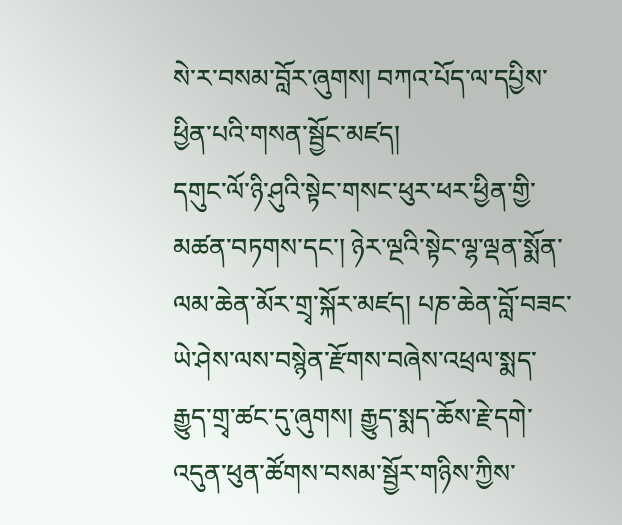སེ་ར་བསམ་བློར་ཞུགས། བཀའ་པོད་ལ་དཔྱིས་ཕྱིན་པའི་གསན་སྦྱོང་མཛད།
དགུང་ལོ་ཉི་ཤུའི་སྟེང་གསང་ཕུར་ཕར་ཕྱིན་གྱི་མཚན་བཏགས་དང་། ཉེར་ལྔའི་སྟེང་ལྷ་ལྡན་སྨོན་ལམ་ཆེན་མོར་གྲྭ་སྐོར་མཛད། པཎ་ཆེན་བློ་བཟང་ཡེ་ཤེས་ལས་བསྙེན་རྫོགས་བཞེས་འཕྲལ་སྨད་རྒྱུད་གྲྭ་ཚང་དུ་ཞུགས། རྒྱུད་སྨད་ཆོས་རྗེ་དགེ་འདུན་ཕུན་ཚོགས་བསམ་སྦྱོར་གཉིས་ཀྱིས་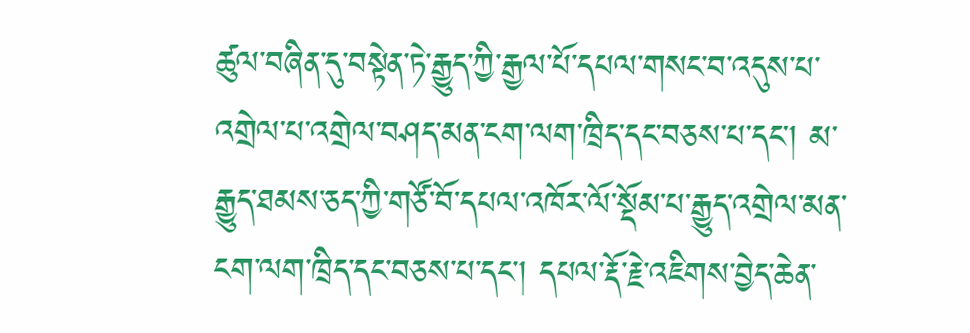ཚུལ་བཞིན་དུ་བསྟེན་ཏེ་རྒྱུད་ཀྱི་རྒྱལ་པོ་དཔལ་གསང་བ་འདུས་པ་འགྲེལ་པ་འགྲེལ་བཤད་མན་ངག་ལག་ཁྲིད་དང་བཅས་པ་དང་། མ་རྒྱུད་ཐམས་ཅད་ཀྱི་གཙོ་བོ་དཔལ་འཁོར་ལོ་སྡོམ་པ་རྒྱུད་འགྲེལ་མན་ངག་ལག་ཁྲིད་དང་བཅས་པ་དང་། དཔལ་རྡོ་རྗེ་འཇིགས་བྱེད་ཆེན་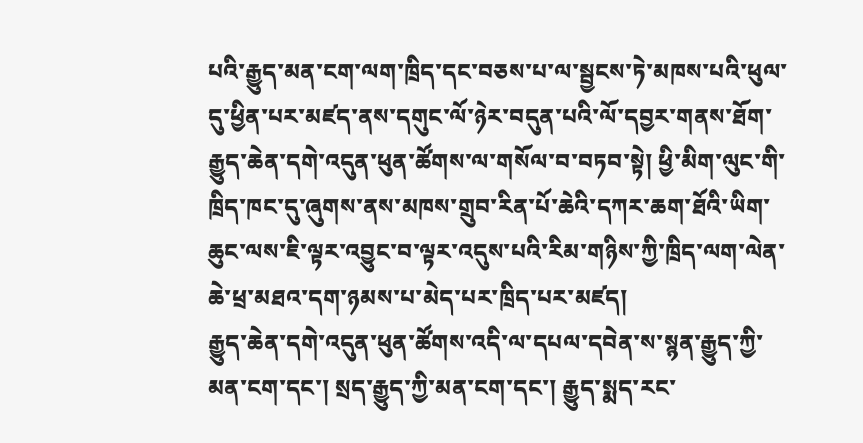པའི་རྒྱུད་མན་ངག་ལག་ཁྲིད་དང་བཅས་པ་ལ་སྦྱངས་ཏེ་མཁས་པའི་ཕུལ་དུ་ཕྱིན་པར་མཛད་ནས་དགུང་ལོ་ཉེར་བདུན་པའི་ལོ་དབྱར་གནས་ཐོག་རྒྱུད་ཆེན་དགེ་འདུན་ཕུན་ཚོགས་ལ་གསོལ་བ་བཏབ་སྟེ། ཕྱི་མིག་ལུང་གི་ཁྲིད་ཁང་དུ་ཞུགས་ནས་མཁས་གྲུབ་རིན་པོ་ཆེའི་དཀར་ཆག་ཐོའི་ཡིག་ཆུང་ལས་ཇི་ལྟར་འབྱུང་བ་ལྟར་འདུས་པའི་རིམ་གཉིས་ཀྱི་ཁྲིད་ལག་ལེན་ཆེ་ཕྲ་མཐའ་དག་ཉམས་པ་མེད་པར་ཁྲིད་པར་མཛད།
རྒྱུད་ཆེན་དགེ་འདུན་ཕུན་ཚོགས་འདི་ལ་དཔལ་དབེན་ས་སྙན་རྒྱུད་ཀྱི་མན་ངག་དང་། སྲད་རྒྱུད་ཀྱི་མན་ངག་དང་། རྒྱུད་སྨད་རང་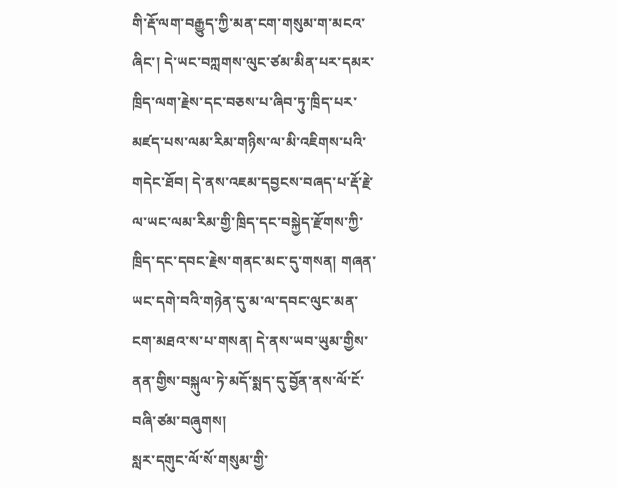གི་རྡོ་ལག་བརྒྱུད་ཀྱི་མན་ངག་གསུམ་ག་མངའ་ཞིང་། དེ་ཡང་བཀླགས་ལུང་ཙམ་མིན་པར་དམར་ཁྲིད་ལག་རྗེས་དང་བཅས་པ་ཞིབ་ཏུ་ཁྲིད་པར་མཛད་པས་ལམ་རིམ་གཉིས་ལ་མི་འཇིགས་པའི་གདེང་ཐོབ། དེ་ནས་འཇམ་དབྱངས་བཞད་པ་རྡོ་རྗེ་ལ་ཡང་ལམ་རིམ་གྱི་ཁྲིད་དང་བསྐྱེད་རྫོགས་ཀྱི་ཁྲིད་དང་དབང་རྗེས་གནང་མང་དུ་གསན། གཞན་ཡང་དགེ་བའི་གཉེན་དུ་མ་ལ་དབང་ལུང་མན་ངག་མཐའ་ས་པ་གསན། དེ་ནས་ཡབ་ཡུམ་གྱིས་ནན་གྱིས་བསྐུལ་ཏེ་མདོ་སྨད་དུ་བྱོན་ནས་ལོ་ངོ་བཞི་ཙམ་བཞུགས།
སླར་དགུང་ལོ་སོ་གསུམ་གྱི་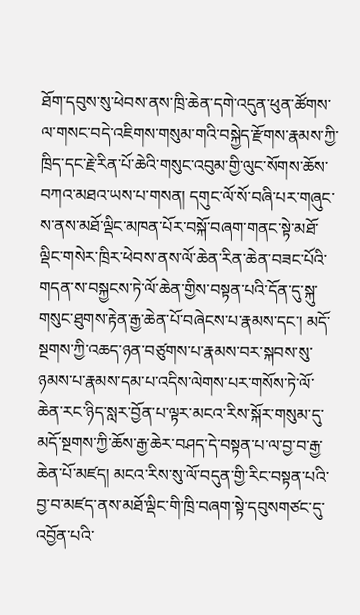ཐོག་དབུས་སུ་ཕེབས་ནས་ཁྲི་ཆེན་དགེ་འདུན་ཕུན་ཚོགས་ལ་གསང་བདེ་འཇིགས་གསུམ་གའི་བསྐྱེད་རྫོགས་རྣམས་ཀྱི་ཁྲིད་དང་རྗེ་རིན་པོ་ཆེའི་གསུང་འབུམ་གྱི་ལུང་སོགས་ཆོས་བཀའ་མཐའ་ཡས་པ་གསན། དགུང་ལོ་སོ་བཞི་པར་གཞུང་ས་ནས་མཐོ་ལྡིང་མཁན་པོར་བསྐོ་བཞག་གནང་སྟེ་མཐོ་ལྡིང་གསེར་ཁྲིར་ཕེབས་ནས་ལོ་ཆེན་རིན་ཆེན་བཟང་པོའི་གདན་ས་བསྐྱངས་ཏེ་ལོ་ཆེན་གྱིས་བསྟན་པའི་དོན་དུ་སྐུ་གསུང་ཐུགས་རྟེན་རྒྱ་ཆེན་པོ་བཞེངས་པ་རྣམས་དང་། མདོ་སྔགས་ཀྱི་འཆད་ཉན་བཙུགས་པ་རྣམས་བར་སྐབས་སུ་ཉམས་པ་རྣམས་དམ་པ་འདིས་ལེགས་པར་གསོས་ཏེ་ལོ་ཆེན་རང་ཉིད་སླར་བྱོན་པ་ལྟར་མངའ་རིས་སྐོར་གསུམ་དུ་མདོ་སྔགས་ཀྱི་ཆོས་རྒྱ་ཆེར་བཤད་དེ་བསྟན་པ་ལ་བྱ་བ་རྒྱ་ཆེན་པོ་མཛད། མངའ་རིས་སུ་ལོ་བདུན་གྱི་རིང་བསྟན་པའི་བྱ་བ་མཛད་ནས་མཐོ་ལྡིང་གི་ཁྲི་བཞག་སྟེ་དབུསགཙང་དུ་འབྱོན་པའི་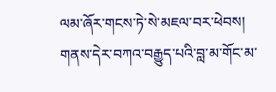ལམ་ཞོར་གངས་ཏེ་སེ་མཇལ་བར་ཕེབས།
གནས་དེར་བཀའ་བརྒྱུད་པའི་བླ་མ་གོང་མ་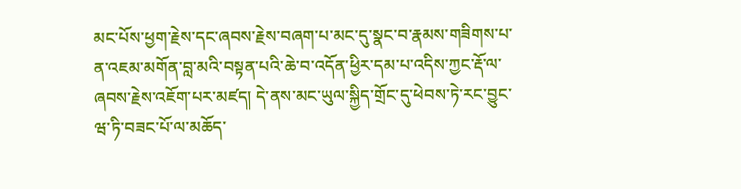མང་པོས་ཕྱག་རྗེས་དང་ཞབས་རྗེས་བཞག་པ་མང་དུ་སྣང་བ་རྣམས་གཟིགས་པ་ན་འཇམ་མགོན་བླ་མའི་བསྟན་པའི་ཆེ་བ་འདོན་ཕྱིར་དམ་པ་འདིས་ཀྱང་རྡོ་ལ་ཞབས་རྗེས་འཇོག་པར་མཛད། དེ་ནས་མང་ཡུལ་སྐྱིད་གྲོང་དུ་ཕེབས་ཏེ་རང་བྱུང་ཝ་ཏི་བཟང་པོ་ལ་མཆོད་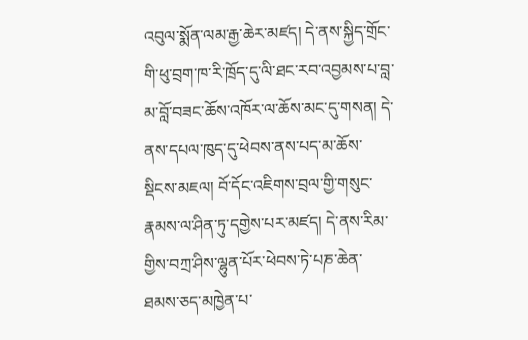འབུལ་སྨོན་ལམ་རྒྱ་ཆེར་མཛད། དེ་ནས་སྐྱིད་གྲོང་གི་ཕུ་བྲག་ཁ་རི་ཁྲོད་དུ་ལི་ཐང་རབ་འབྱམས་པ་བླ་མ་བློ་བཟང་ཆོས་འཁོར་ལ་ཆོས་མང་དུ་གསན། དེ་ནས་དཔལ་ཁུད་དུ་ཕེབས་ནས་པད་མ་ཆོས་སྡིངས་མཇལ། བོ་དོང་འཇིགས་བྲལ་གྱི་གསུང་རྣམས་ལ་ཤིན་ཏུ་དགྱེས་པར་མཛད། དེ་ནས་རིམ་གྱིས་བཀྲ་ཤིས་ལྷུན་པོར་ཕེབས་ཏེ་པཎ་ཆེན་ཐམས་ཅད་མཁྱེན་པ་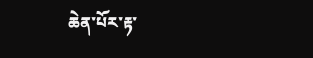ཆེན་པོར་རྟ་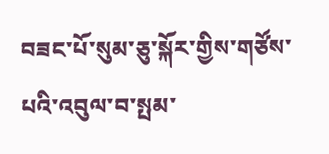བཟང་པོ་སུམ་ཅུ་སྐོར་གྱིས་གཙོས་པའི་འབུལ་བ་སྤམ་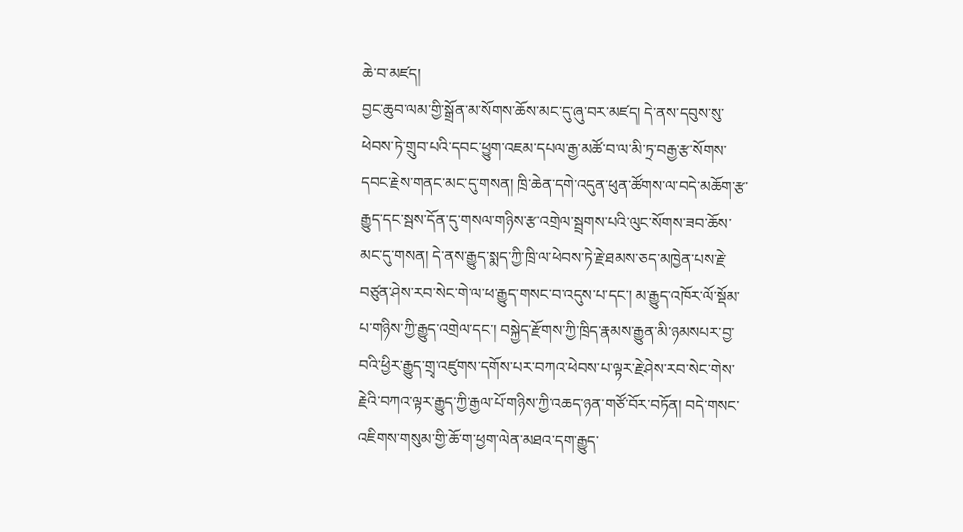ཆེ་བ་མཛད།
བྱང་ཆུབ་ལམ་གྱི་སྒྲོན་མ་སོགས་ཆོས་མང་དུ་ཞུ་བར་མཛད། དེ་ནས་དབུས་སུ་ཕེབས་ཏེ་གྲུབ་པའི་དབང་ཕྱུག་འཇམ་དཔལ་རྒྱ་མཚོ་བ་ལ་མི་ཏྲ་བརྒྱ་རྩ་སོགས་དབང་རྗེས་གནང་མང་དུ་གསན། ཁྲི་ཆེན་དགེ་འདུན་ཕུན་ཚོགས་ལ་བདེ་མཆོག་རྩ་རྒྱུད་དང་སྦས་དོན་དུ་གསལ་གཉིས་རྩ་འགྲེལ་སྦྲགས་པའི་ལུང་སོགས་ཟབ་ཆོས་མང་དུ་གསན། དེ་ནས་རྒྱུད་སྨད་ཀྱི་ཁྲི་ལ་ཕེབས་ཏེ་རྗེ་ཐམས་ཅད་མཁྱེན་པས་རྗེ་བཙུན་ཤེས་རབ་སེང་གེ་ལ་ཕ་རྒྱུད་གསང་བ་འདུས་པ་དང་། མ་རྒྱུད་འཁོར་ལོ་སྡོམ་པ་གཉིས་ཀྱི་རྒྱུད་འགྲེལ་དང་། བསྐྱེད་རྫོགས་ཀྱི་ཁྲིད་རྣམས་རྒྱུན་མི་ཉམསཔར་བྱ་བའི་ཕྱིར་རྒྱུད་གྲྭ་འཛུགས་དགོས་པར་བཀའ་ཕེབས་པ་ལྟར་རྗེ་ཤེས་རབ་སེང་གེས་རྗེའི་བཀའ་ལྟར་རྒྱུད་ཀྱི་རྒྱལ་པོ་གཉིས་ཀྱི་འཆད་ཉན་གཙོ་བོར་བཏོན། བདེ་གསང་འཇིགས་གསུམ་གྱི་ཆོ་ག་ཕྱག་ལེན་མཐའ་དག་རྒྱུད་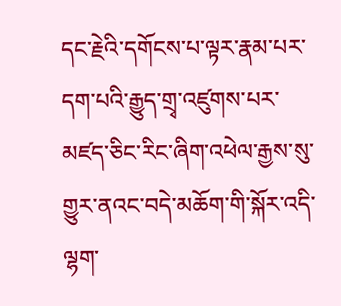དང་རྗེའི་དགོངས་པ་ལྟར་རྣམ་པར་དག་པའི་རྒྱུད་གྲྭ་འཛུགས་པར་མཛད་ཅིང་རིང་ཞིག་འཕེལ་རྒྱས་སུ་གྱུར་ནའང་བདེ་མཆོག་གི་སྐོར་འདི་ལྷག་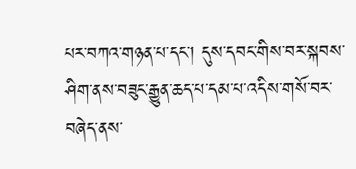པར་བཀའ་གཉན་པ་དང་། དུས་དབང་གིས་བར་སྐབས་ཤིག་ནས་བཟུང་རྒྱུན་ཆད་པ་དམ་པ་འདིས་གསོ་བར་བཞེད་ནས་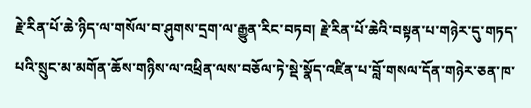རྗེ་རིན་པོ་ཆེ་ཉིད་ལ་གསོལ་བ་ཤུགས་དྲག་ལ་རྒྱུན་རིང་བཏབ། རྗེ་རིན་པོ་ཆེའི་བསྟན་པ་གཉེར་དུ་གཏད་པའི་སྲུང་མ་མགོན་ཆོས་གཉིས་ལ་འཕྲིན་ལས་བཅོལ་ཏེ་སྡེ་སྣོད་འཛིན་པ་བློ་གསལ་དོན་གཉེར་ཅན་ཁ་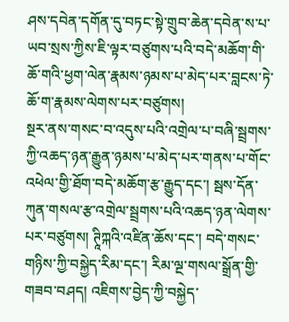ཤས་དབེན་དགོན་དུ་བཏང་སྟེ་གྲུབ་ཆེན་དབེན་ས་པ་ཡབ་སྲས་ཀྱིས་ཇི་ལྟར་བཙུགས་པའི་བདེ་མཆོག་གི་ཆོ་གའི་ཕྱག་ལེན་རྣམས་ཉམས་པ་མེད་པར་བླངས་ཏེ་ཆོ་ག་རྣམས་ལེགས་པར་བཙུགས།
སྔར་ནས་གསང་བ་འདུས་པའི་འགྲེལ་པ་བཞི་སྦྲགས་ཀྱི་འཆད་ཉན་རྒྱུན་ཉམས་པ་མེད་པར་གནས་པ་གོང་འཕེལ་གྱི་ཐོག་བདེ་མཆོག་རྩ་རྒྱུད་དང་། སྦས་དོན་ཀུན་གསལ་རྩ་འགྲེལ་སྦྲགས་པའི་འཆད་ཉན་ལེགས་པར་བཙུགས། ཊཱིཀྐའི་འཛིན་ཆོས་དང་། བདེ་གསང་གཉིས་ཀྱི་བསྐྱེད་རིམ་དང་། རིམ་ལྔ་གསལ་སྒྲོན་གྱི་གཟབ་བཤད། འཇིགས་བྱེད་ཀྱི་བསྐྱེད་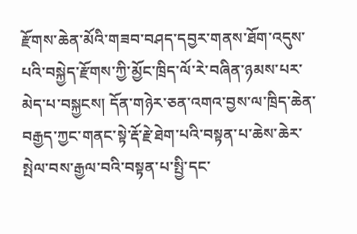རྫོགས་ཆེན་མོའི་གཟབ་བཤད་དབྱར་གནས་ཐོག་འདུས་པའི་བསྐྱེད་རྫོགས་ཀྱི་མྱོང་ཁྲིད་ལོ་རེ་བཞིན་ཉམས་པར་མེད་པ་བསྐྱངས། དོན་གཉེར་ཅན་འགའ་བྱས་ལ་ཁྲིད་ཆེན་བརྒྱད་ཀྱང་གནང་སྟེ་རྡོ་རྗེ་ཐེག་པའི་བསྟན་པ་ཆེས་ཆེར་སྤེལ་བས་རྒྱལ་བའི་བསྟན་པ་སྤྱི་དང་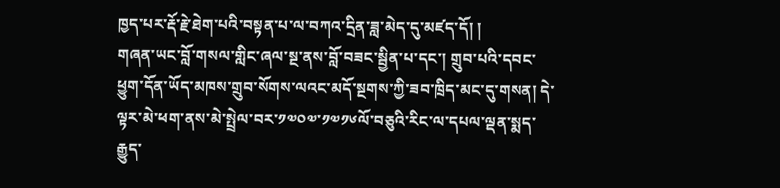ཁྱད་པར་རྡོ་རྗེ་ཐེག་པའི་བསྟན་པ་ལ་བཀའ་དྲིན་ཟླ་མེད་དུ་མཛད་དོ། །
གཞན་ཡང་བློ་གསལ་གླིང་ཞལ་སྔ་ནས་བློ་བཟང་སྦྱིན་པ་དང་། གྲུབ་པའི་དབང་ཕྱུག་དོན་ཡོད་མཁས་གྲུབ་སོགས་ལའང་མདོ་སྔགས་ཀྱི་ཟབ་ཁྲིད་མང་དུ་གསན། དེ་ལྟར་མེ་ཕག་ནས་མེ་སྤྲེལ་བར་༡༧༠༧་༡༧༡༦ལོ་བཅུའི་རིང་ལ་དཔལ་ལྡན་སྨད་རྒྱུད་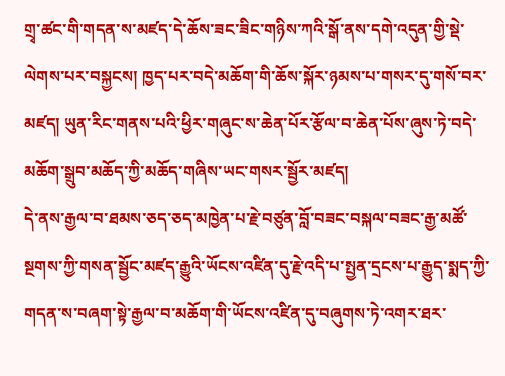གྲྭ་ཚང་གི་གདན་ས་མཛད་དེ་ཆོས་ཟང་ཟིང་གཉིས་ཀའི་སྒོ་ནས་དགེ་འདུན་གྱི་སྡེ་ལེགས་པར་བསྐྱངས། ཁྱད་པར་བདེ་མཆོག་གི་ཆོས་སྐོར་ཉམས་པ་གསར་དུ་གསོ་བར་མཛད། ཡུན་རིང་གནས་པའི་ཕྱིར་གཞུང་ས་ཆེན་པོར་རྩོལ་བ་ཆེན་པོས་ཞུས་ཏེ་བདེ་མཆོག་སྒྲུབ་མཆོད་ཀྱི་མཆོད་གཞིས་ཡང་གསར་སྦྱོར་མཛད།
དེ་ནས་རྒྱལ་བ་ཐམས་ཅད་ཅད་མཁྱེན་པ་རྗེ་བཙུན་བློ་བཟང་བསྐལ་བཟང་རྒྱ་མཚོ་སྔགས་ཀྱི་གསན་སྦྱོང་མཛད་རྒྱུའི་ཡོངས་འཛིན་དུ་རྗེ་འདི་པ་སྤྱན་དྲངས་པ་རྒྱུད་སྨད་ཀྱི་གདན་ས་བཞག་སྟེ་རྒྱལ་བ་མཆོག་གི་ཡོངས་འཛིན་དུ་བཞུགས་ཏེ་འགར་ཐར་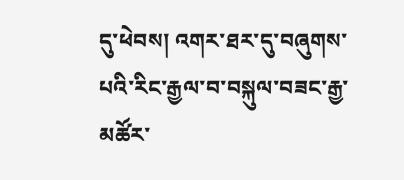དུ་ཕེབས། འགར་ཐར་དུ་བཞུགས་པའི་རིང་རྒྱལ་བ་བསྐུལ་བཟང་རྒྱ་མཚོར་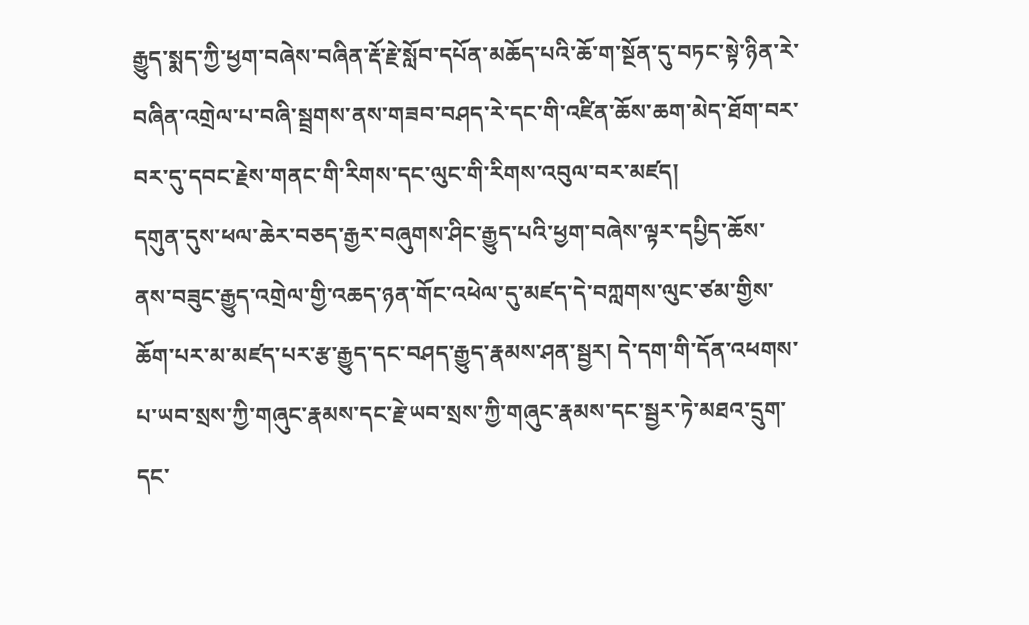རྒྱུད་སྨད་ཀྱི་ཕྱག་བཞེས་བཞིན་རྡོ་རྗེ་སློབ་དཔོན་མཆོད་པའི་ཆོ་ག་སྔོན་དུ་བཏང་སྟེ་ཉིན་རེ་བཞིན་འགྲེལ་པ་བཞི་སྦྲགས་ནས་གཟབ་བཤད་རེ་དང་གི་འཛིན་ཆོས་ཆག་མེད་ཐོག་བར་བར་དུ་དབང་རྗེས་གནང་གི་རིགས་དང་ལུང་གི་རིགས་འབུལ་བར་མཛད།
དགུན་དུས་ཕལ་ཆེར་བཅད་རྒྱར་བཞུགས་ཤིང་རྒྱུད་པའི་ཕྱག་བཞེས་ལྟར་དཔྱིད་ཆོས་ནས་བཟུང་རྒྱུད་འགྲེལ་གྱི་འཆད་ཉན་གོང་འཕེལ་དུ་མཛད་དེ་བཀླགས་ལུང་ཙམ་གྱིས་ཆོག་པར་མ་མཛད་པར་རྩ་རྒྱུད་དང་བཤད་རྒྱུད་རྣམས་ཤན་སྦྱར། དེ་དག་གི་དོན་འཕགས་པ་ཡབ་སྲས་ཀྱི་གཞུང་རྣམས་དང་རྗེ་ཡབ་སྲས་ཀྱི་གཞུང་རྣམས་དང་སྦྱར་ཏེ་མཐའ་དྲུག་དང་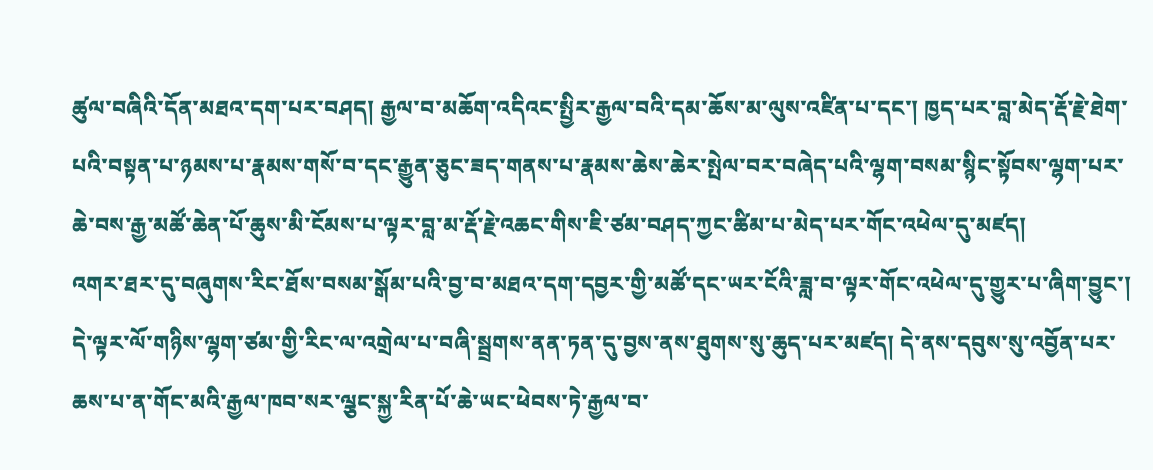ཚུལ་བཞིའི་དོན་མཐའ་དག་པར་བཤད། རྒྱལ་བ་མཆོག་འདིའང་སྤྱིར་རྒྱལ་བའི་དམ་ཆོས་མ་ལུས་འཛིན་པ་དང་། ཁྱད་པར་བླ་མེད་རྡོ་རྗེ་ཐེག་པའི་བསྟན་པ་ཉམས་པ་རྣམས་གསོ་བ་དང་རྒྱུན་ཅུང་ཟད་གནས་པ་རྣམས་ཆེས་ཆེར་སྤེལ་བར་བཞེད་པའི་ལྷག་བསམ་སྙིང་སྟོབས་ལྷག་པར་ཆེ་བས་རྒྱ་མཚོ་ཆེན་པོ་ཆུས་མི་ངོམས་པ་ལྟར་བླ་མ་རྡོ་རྗེ་འཆང་གིས་ཇི་ཙམ་བཤད་ཀྱང་ཚིམ་པ་མེད་པར་གོང་འཕེལ་དུ་མཛད།
འགར་ཐར་དུ་བཞུགས་རིང་ཐོས་བསམ་སྒོམ་པའི་བྱ་བ་མཐའ་དག་དབྱར་གྱི་མཚོ་དང་ཡར་ངོའི་ཟླ་བ་ལྟར་གོང་འཕེལ་དུ་གྱུར་པ་ཞིག་བྱུང་། དེ་ལྟར་ལོ་གཉིས་ལྷག་ཙམ་གྱི་རིང་ལ་འགྲེལ་པ་བཞི་སྦྲགས་ནན་ཏན་དུ་བྱས་ནས་ཐུགས་སུ་ཆུད་པར་མཛད། དེ་ནས་དབུས་སུ་འབྱོན་པར་ཆས་པ་ན་གོང་མའི་རྒྱལ་ཁབ་སར་ལྕང་སྐྱ་རིན་པོ་ཆེ་ཡང་ཕེབས་ཏེ་རྒྱལ་བ་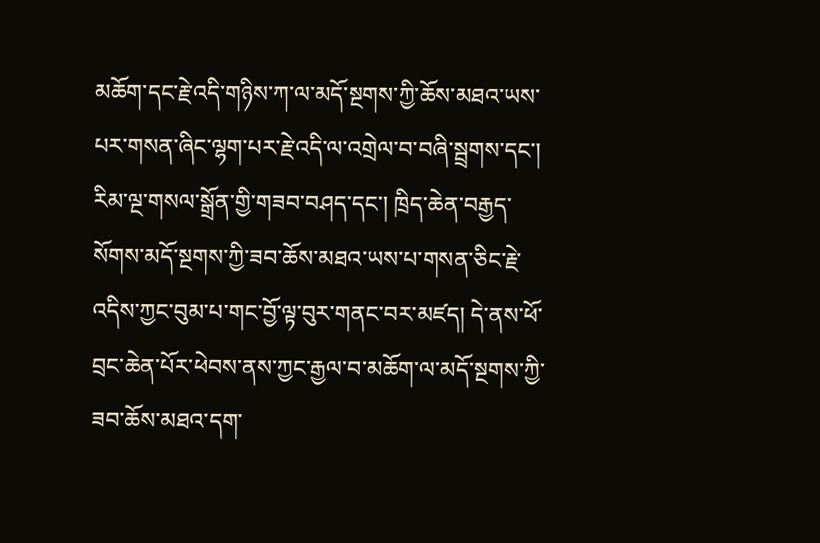མཆོག་དང་རྗེ་འདི་གཉིས་ཀ་ལ་མདོ་སྔགས་ཀྱི་ཆོས་མཐའ་ཡས་པར་གསན་ཞིང་ལྷག་པར་རྗེ་འདི་ལ་འགྲེལ་བ་བཞི་སྦྲགས་དང་། རིམ་ལྔ་གསལ་སྒྲོན་གྱི་གཟབ་བཤད་དང་། ཁྲིད་ཆེན་བརྒྱད་སོགས་མདོ་སྔགས་ཀྱི་ཟབ་ཆོས་མཐའ་ཡས་པ་གསན་ཅིང་རྗེ་འདིས་ཀྱང་བུམ་པ་གང་བྱོ་ལྟ་བུར་གནང་བར་མཛད། དེ་ནས་ཕོ་བྲང་ཆེན་པོར་ཕེབས་ནས་ཀྱང་རྒྱལ་བ་མཆོག་ལ་མདོ་སྔགས་ཀྱི་ཟབ་ཆོས་མཐའ་དག་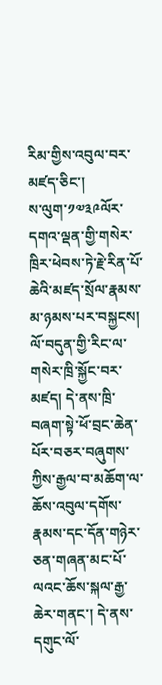རིམ་གྱིས་འབུལ་བར་མཛད་ཅིང་།
ས་ལུག་༡༧༣༩ལོར་དགའ་ལྡན་གྱི་གསེར་ཁྲིར་ཕེབས་ཏེ་རྗེ་རིན་པོ་ཆེའི་མཛད་སྲོལ་རྣམས་མ་ཉམས་པར་བསྐྱངས། ལོ་བདུན་གྱི་རིང་ལ་གསེར་ཁྲི་སྐྱོང་བར་མཛད། དེ་ནས་ཁྲི་བཞག་སྟེ་ཕོ་བྲང་ཆེན་པོར་བཅར་བཞུགས་ཀྱིས་རྒྱལ་བ་མཆོག་ལ་ཆོས་འབུལ་དགོས་རྣམས་དང་དོན་གཉེར་ཅན་གཞན་མང་པོ་ལའང་ཆོས་སྐལ་རྒྱ་ཆེར་གནང་། དེ་ནས་དགུང་ལོ་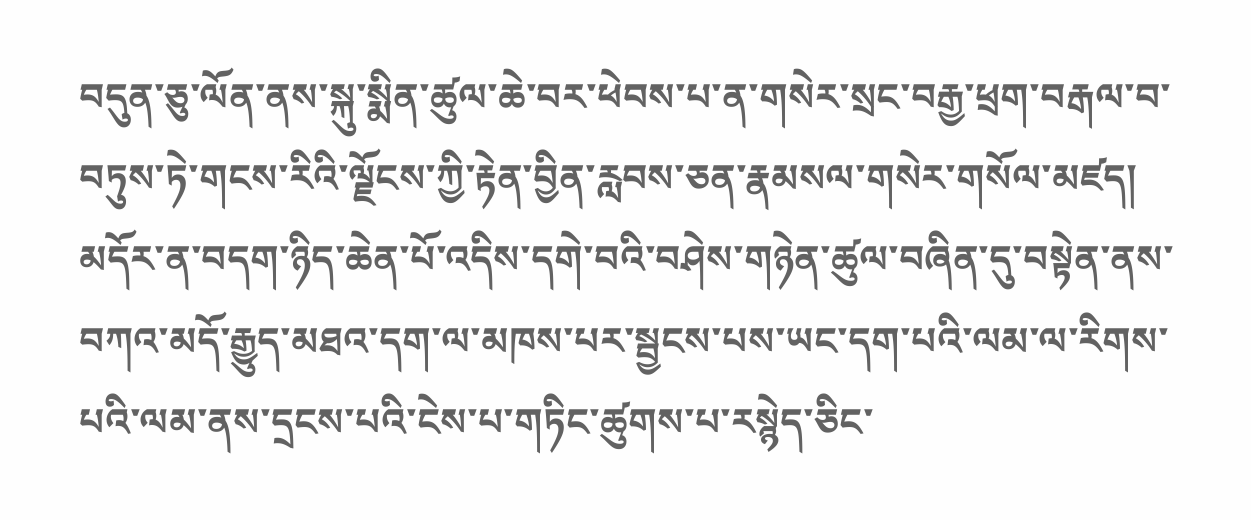བདུན་ཅུ་ལོན་ནས་སྐུ་སྨིན་ཚུལ་ཆེ་བར་ཕེབས་པ་ན་གསེར་སྲང་བརྒྱ་ཕྲག་བརྒལ་བ་བཏུས་ཏེ་གངས་རིའི་ལྗོངས་ཀྱི་རྟེན་བྱིན་རླབས་ཅན་རྣམསལ་གསེར་གསོལ་མཛད། མདོར་ན་བདག་ཉིད་ཆེན་པོ་འདིས་དགེ་བའི་བཤེས་གཉེན་ཚུལ་བཞིན་དུ་བསྟེན་ནས་བཀའ་མདོ་རྒྱུད་མཐའ་དག་ལ་མཁས་པར་སྦྱངས་པས་ཡང་དག་པའི་ལམ་ལ་རིགས་པའི་ལམ་ནས་དྲངས་པའི་ངེས་པ་གཏིང་ཚུགས་པ་རསྙེད་ཅིང་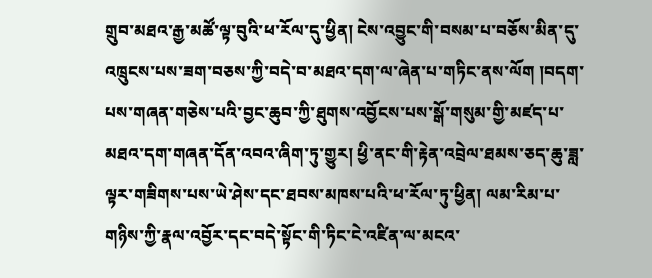གྲུབ་མཐའ་རྒྱ་མཚོ་ལྟ་བུའི་ཕ་རོལ་དུ་ཕྱིན། ངེས་འབྱུང་གི་བསམ་པ་བཅོས་མིན་དུ་འཁྲུངས་པས་ཟག་བཅས་ཀྱི་བདེ་བ་མཐའ་དག་ལ་ཞེན་པ་གཏིང་ནས་ལོག །བདག་པས་གཞན་གཅེས་པའི་བྱང་ཆུབ་ཀྱི་ཐུགས་འབྱོངས་པས་སྒོ་གསུམ་གྱི་མཛད་པ་མཐའ་དག་གཞན་དོན་འབའ་ཞིག་ཏུ་གྱུར། ཕྱི་ནང་གི་རྟེན་འབྲེལ་ཐམས་ཅད་ཆུ་ཟླ་ལྟར་གཟིགས་པས་ཡེ་ཤེས་དང་ཐབས་མཁས་པའི་ཕ་རོལ་ཏུ་ཕྱིན། ལམ་རིམ་པ་གཉིས་ཀྱི་རྣལ་འབྱོར་དང་བདེ་སྟོང་གི་ཏིང་ངེ་འཛིན་ལ་མངའ་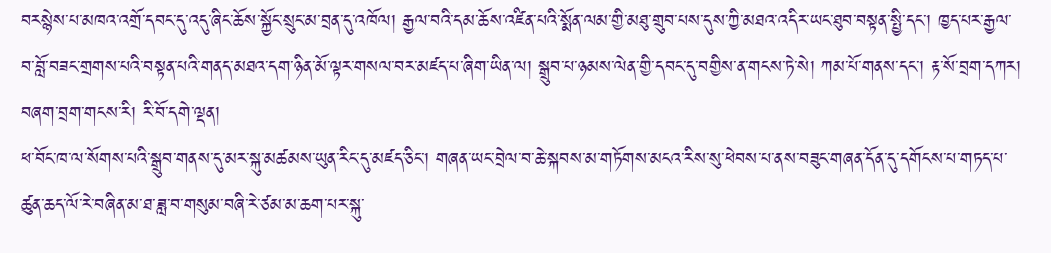བརསྙེས་པ་མཁའ་འགྲོ་དབང་དུ་འདུ་ཞིང་ཆོས་སྐྱོང་སྲུང་མ་བྲན་དུ་འཁོལ། རྒྱལ་བའི་དམ་ཆོས་འཛིན་པའི་སྨོན་ལམ་གྱི་མཐུ་གྲུབ་པས་དུས་ཀྱི་མཐའ་འདིར་ཡང་ཐུབ་བསྟན་སྤྱི་དང་། ཁྱད་པར་རྒྱལ་བ་བློ་བཟང་གྲགས་པའི་བསྟན་པའི་གནད་མཐའ་དག་ཉིན་མོ་ལྟར་གསལ་བར་མཛད་པ་ཞིག་ཡིན་ལ། སྒྲུབ་པ་ཉམས་ལེན་གྱི་དབང་དུ་བགྱིས་ན་གངས་ཏེ་སེ། ཀམ་པོ་གནས་དང་། རྟ་སོ་བྲག་དཀར། བཞག་བྲག་གངས་རི། རི་བོ་དགེ་ལྡན།
ཕ་བོང་ཁ་ལ་སོགས་པའི་སྒྲུབ་གནས་དུ་མར་སྐུ་མཚམས་ཡུན་རིང་དུ་མཛད་ཅིང་། གཞན་ཡང་བྲེལ་བ་ཆེ་སྐབས་མ་གཏོགས་མངའ་རིས་སུ་ཕེབས་པ་ནས་བཟུང་གཞན་དོན་དུ་དགོངས་པ་གཏད་པ་ཚུན་ཆད་ལོ་རེ་བཞིན་མ་ཐ་ཟླ་བ་གསུམ་བཞི་རེ་ཙམ་མ་ཆག་པར་སྐུ་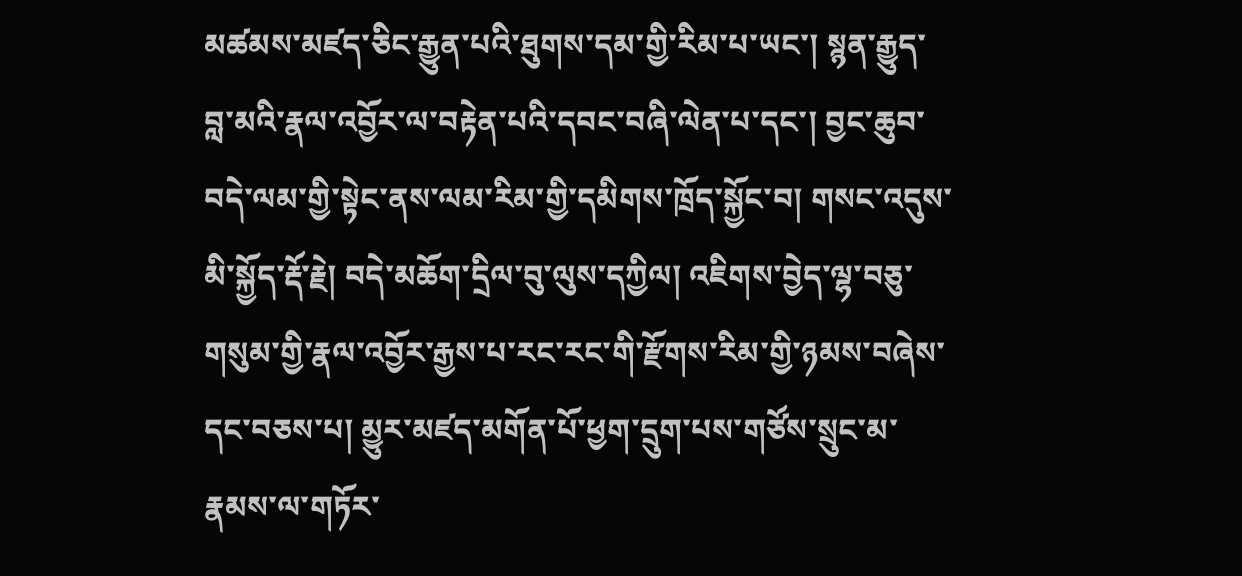མཚམས་མཛད་ཅིང་རྒྱུན་པའི་ཐུགས་དམ་གྱི་རིམ་པ་ཡང་། སྙན་རྒྱུད་བླ་མའི་རྣལ་འབྱོར་ལ་བརྟེན་པའི་དབང་བཞི་ལེན་པ་དང་། བྱང་ཆུབ་བདེ་ལམ་གྱི་སྟེང་ནས་ལམ་རིམ་གྱི་དམིགས་ཁྲོད་སྐྱོང་བ། གསང་འདུས་མི་སྐྱོད་རྡོ་རྗེ། བདེ་མཆོག་དྲིལ་བུ་ལུས་དཀྱིལ། འཇིགས་བྱེད་ལྷ་བཅུ་གསུམ་གྱི་རྣལ་འབྱོར་རྒྱས་པ་རང་རང་གི་རྫོགས་རིམ་གྱི་ཉམས་བཞེས་དང་བཅས་པ། མྱུར་མཛད་མགོན་པོ་ཕྱག་དྲུག་པས་གཙོས་སྲུང་མ་རྣམས་ལ་གཏོར་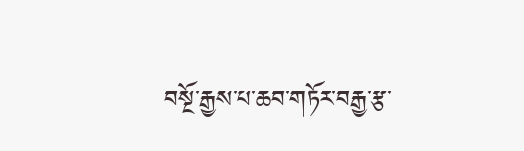བསྔོ་རྒྱས་པ་ཆབ་གཏོར་བརྒྱ་རྩ་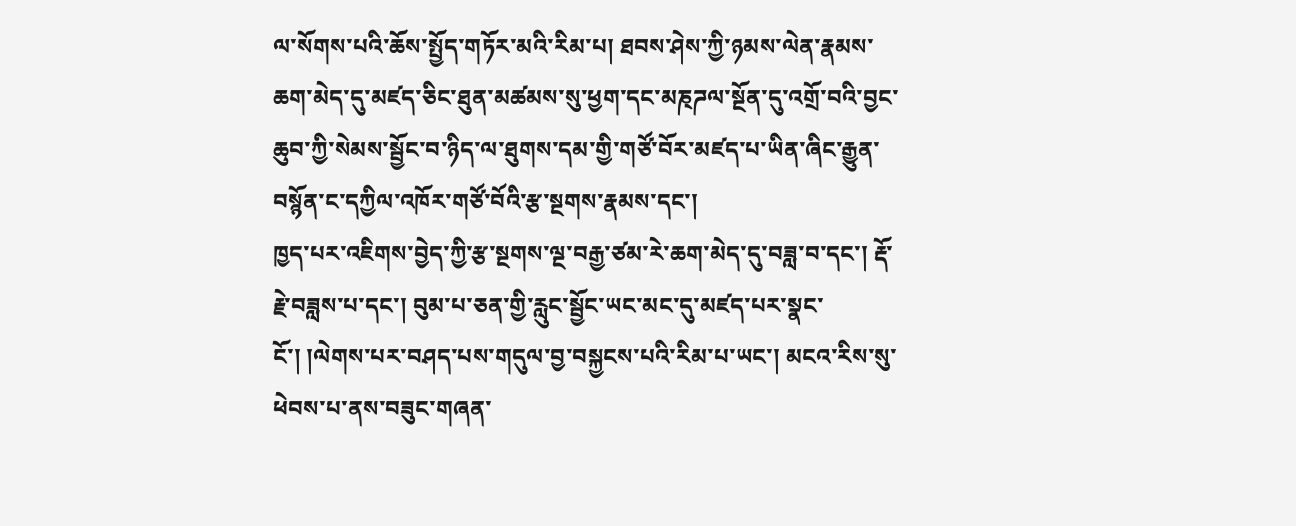ལ་སོགས་པའི་ཆོས་སྤྱོད་གཏོར་མའི་རིམ་པ། ཐབས་ཤེས་ཀྱི་ཉམས་ལེན་རྣམས་ཆག་མེད་དུ་མཛད་ཅིང་ཐུན་མཚམས་སུ་ཕྱག་དང་མཎ྄ཌལ་སྔོན་དུ་འགྲོ་བའི་བྱང་ཆུབ་ཀྱི་སེམས་སྦྱོང་བ་ཉིད་ལ་ཐུགས་དམ་གྱི་གཙོ་བོར་མཛད་པ་ཡིན་ཞིང་རྒྱུན་བསྙོན་ང་དཀྱིལ་འཁོར་གཙོ་བོའི་རྩ་སྔགས་རྣམས་དང་།
ཁྱད་པར་འཇིགས་བྱེད་ཀྱི་རྩ་སྔགས་ལྔ་བརྒྱ་ཙམ་རེ་ཆག་མེད་དུ་བཟླ་བ་དང་། རྡོ་རྗེ་བཟླས་པ་དང་། བུམ་པ་ཅན་གྱི་རླུང་སྦྱོང་ཡང་མང་དུ་མཛད་པར་སྣང་ངོ་། །ལེགས་པར་བཤད་པས་གདུལ་བྱ་བསྐྱངས་པའི་རིམ་པ་ཡང་། མངའ་རིས་སུ་ཕེབས་པ་ནས་བཟུང་གཞན་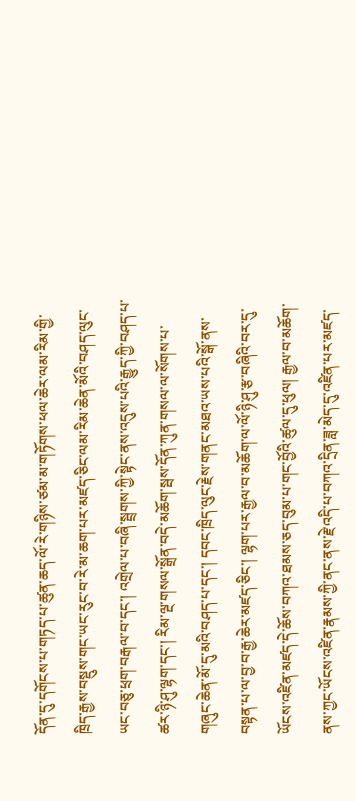དོན་དུ་དགོངས་པ་གཏད་པ་ཚུན་ཆད་ལོ་རེ་གཉིས་ཙམ་མ་གཏོགས་ཕལ་ཆེར་ལམ་རིམ་གྱི་ཁྲིད་རྒྱས་བསྡུས་གང་ཡང་རུང་བ་རེ་མ་ཆག་པར་མཛད་ཅིང་ལམ་རིམ་ཆེན་མོའི་བཤད་ལུང་ཡང་བཅུ་ཕྲག་བརྒལ་བ་དང་། འགྲེལ་པ་བཞི་སྦྲགས་ཀྱི་སྟེང་ནས་འདུས་པའི་རྒྱུད་ཀྱི་བཤད་པ་ཚར་ཉི་ཤུ་ལྷག་དང་། རིམ་ལྔ་གསལ་སྒྲོན་བདེ་མཆོག་སྦས་དོན་ཀུན་གསལ་ལ་སོགས་པ་གཞུང་ཆེན་མོ་དུ་མའི་བཤད་པ་དང་། དབང་ཁྲིད་ལུང་རྗེས་གནང་མཐའ་ཡས་པའི་སྒོ་ནས་བསྟན་པ་ལ་བྱ་བ་རྒྱ་ཆེར་མཛད་ཅིང་། ལྷག་པར་རྒྱལ་བ་མཆོག་ལ་ལོ་ཉི་ཤུ་རྩ་བཞིའི་བར་དུ་ཡོངས་འཛིན་མཛད་དེ་ཆོས་བཀའ་ཐམས་ཅད་བུམ་པ་གང་བྱོའི་ཚུལ་དུ་ཕུལ། རྒྱལ་བ་མཆོག་ནས་ཀྱང་ཡོངས་འཛིན་རྣམས་ཀྱི་ནང་ནས་རྗེ་འདི་པ་བཀའ་དྲིན་ཟླ་མེད་དུ་འཛིན་པར་མཛད་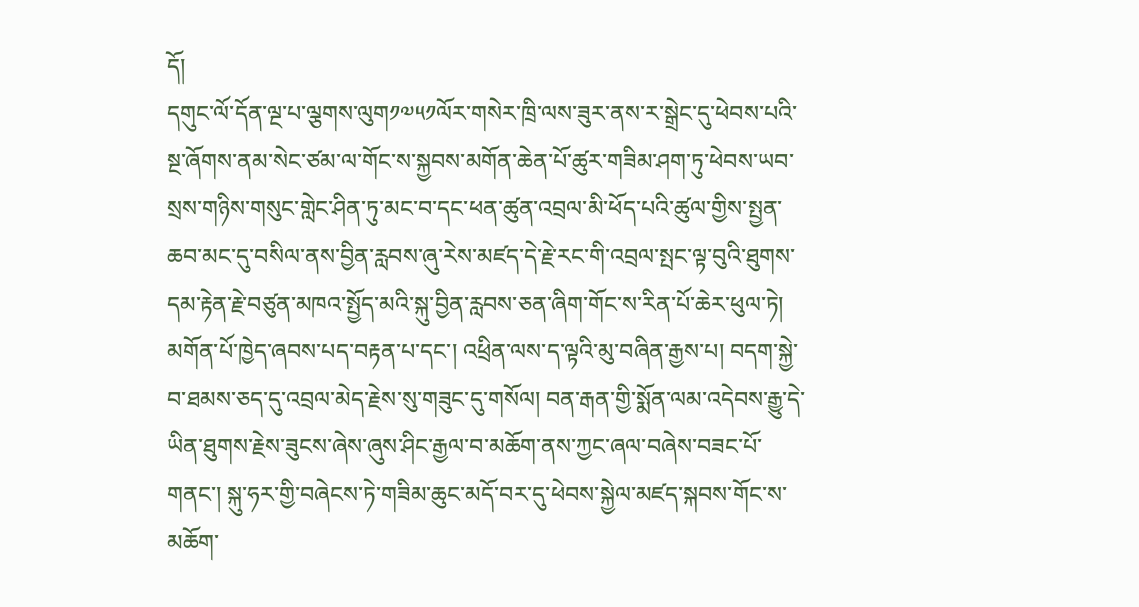དོ།
དགུང་ལོ་དོན་ལྔ་པ་ལྕགས་ལུག༡༧༥༡ལོར་གསེར་ཁྲི་ལས་ཟུར་ནས་ར་སྒྲེང་དུ་ཕེབས་པའི་སྔ་ཞོགས་ནམ་སེང་ཙམ་ལ་གོང་ས་སྐྱབས་མགོན་ཆེན་པོ་ཚུར་གཟིམ་ཤག་ཏུ་ཕེབས་ཡབ་སྲས་གཉིས་གསུང་གླེང་ཤིན་ཏུ་མང་བ་དང་ཕན་ཚུན་འབྲལ་མི་ཕོད་པའི་ཚུལ་གྱིས་སྤྱན་ཆབ་མང་དུ་བསིལ་ནས་བྱིན་རླབས་ཞུ་རེས་མཛད་དེ་རྗེ་རང་གི་འབྲལ་སྤང་ལྟ་བུའི་ཐུགས་དམ་རྟེན་རྗེ་བཙུན་མཁའ་སྤྱོད་མའི་སྐུ་བྱིན་རླབས་ཅན་ཞིག་གོང་ས་རིན་པོ་ཆེར་ཕུལ་ཏེ། མགོན་པོ་ཁྱེད་ཞབས་པད་བརྟན་པ་དང་། འཕྲིན་ལས་ད་ལྟའི་མུ་བཞིན་རྒྱས་པ། བདག་སྐྱེ་བ་ཐམས་ཅད་དུ་འབྲལ་མེད་རྗེས་སུ་གཟུང་དུ་གསོལ། བན་རྒན་གྱི་སྨོན་ལམ་འདེབས་རྒྱུ་དེ་ཡིན་ཐུགས་རྗེས་ཟུངས་ཞེས་ཞུས་ཤིང་རྒྱལ་བ་མཆོག་ནས་ཀྱང་ཞལ་བཞེས་བཟང་པོ་གནང་། སྐུ་ཧར་གྱི་བཞེངས་ཏེ་གཟིམ་ཆུང་མདོ་བར་དུ་ཕེབས་སྐྱེལ་མཛད་སྐབས་གོང་ས་མཆོག་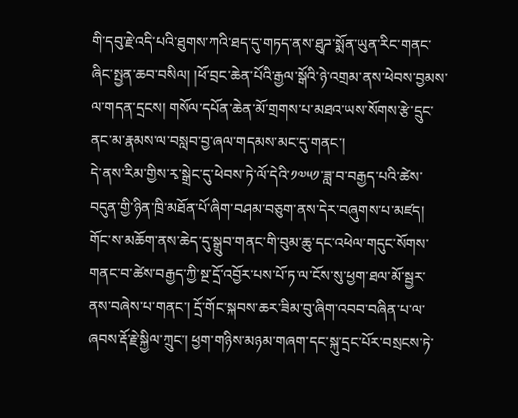གི་དབུ་རྗེ་འདི་པའི་ཐུགས་ཀའི་ཐད་དུ་གཏད་ནས་ཐུཌ་སྨོན་ཡུན་རིང་གནང་ཞིང་སྤྱན་ཆབ་བསིལ། །ཕོ་བྲང་ཆེན་པོའི་རྒྱལ་སྒོའི་ཉེ་འགྲམ་ནས་ཕེབས་བྱམས་ལ་གདན་དྲངས། གསོལ་དཔོན་ཆེན་མོ་གྲགས་པ་མཐའ་ཡས་སོགས་རྩེ་དྲུང་ནང་མ་རྣམས་ལ་བསླབ་བྱ་ཞལ་གདམས་མང་དུ་གནང་།
དེ་ནས་རིམ་གྱིས་རྭ་སྒྲེང་དུ་ཕེབས་ཏེ་ལོ་དེའི་༡༧༥༡་ཟླ་བ་བརྒྱད་པའི་ཚེས་བདུན་གྱི་ཉིན་ཁྲི་མཐོན་པོ་ཞིག་བཤམ་བཅུག་ནས་དེར་བཞུགས་པ་མཛད། གོང་ས་མཆོག་ནས་ཆེད་དུ་སྒྲུབ་གནང་གི་བུམ་ཆུ་དང་འཕེལ་གདུང་སོགས་གནང་བ་ཚེས་བརྒྱད་ཀྱི་སྔ་དྲོ་འབྱོར་པས་པོ་ཏ་ལ་ངོས་སུ་ཕྱག་ཐལ་མོ་སྦྱར་ནས་བཞེས་པ་གནང་། དྲོ་གོང་སྐབས་ཆར་ཟིམ་བུ་ཞིག་འབབ་བཞིན་པ་ལ་ཞབས་རྡོ་རྗེ་སྐྱིལ་ཀྲུང་། ཕྱག་གཉིས་མཉམ་གཞག་དང་སྐུ་དྲང་པོར་བསྲངས་ཏེ་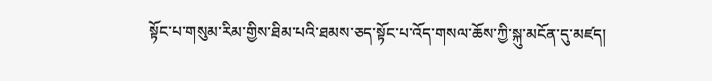སྟོང་པ་གསུམ་རིམ་གྱིས་ཐིམ་པའི་ཐམས་ཅད་སྟོང་པ་འོད་གསལ་ཆོས་ཀྱི་སྐུ་མངོན་དུ་མཛད།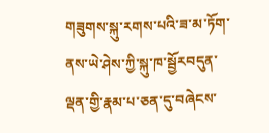གཟུགས་སྐུ་རགས་པའི་ཟ་མ་ཏོག་ནས་ཡེ་ཤེས་ཀྱི་སྐུ་ཁ་སྦྱོརབདུན་ལྡན་གྱི་རྣམ་པ་ཅན་དུ་བཞེངས་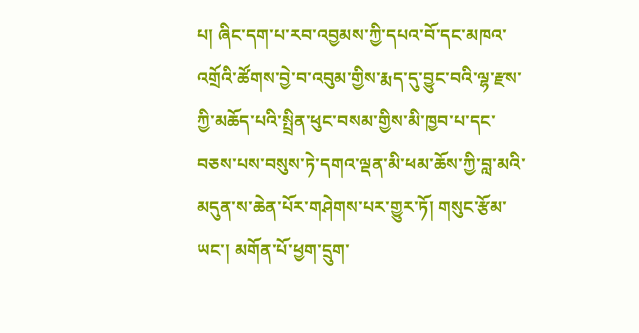པ། ཞིང་དག་པ་རབ་འབྱམས་ཀྱི་དཔའ་བོ་དང་མཁའ་འགྲོའི་ཚོགས་བྱེ་བ་འབུམ་གྱིས་རྨད་དུ་བྱུང་བའི་ལྷ་རྫས་ཀྱི་མཆོད་པའི་སྤྲིན་ཕུང་བསམ་གྱིས་མི་ཁྱབ་པ་དང་བཅས་པས་བསུས་ཏེ་དགའ་ལྡན་མི་ཕམ་ཆོས་ཀྱི་བླ་མའི་མདུན་ས་ཆེན་པོར་གཤེགས་པར་གྱུར་ཏོ། གསུང་རྩོམ་ཡང་། མགོན་པོ་ཕྱག་དྲུག་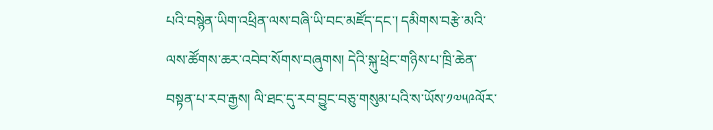པའི་བསྙེན་ཡིག་འཕྲིན་ལས་བཞི་ཡི་བང་མཛོད་དང་། དམིགས་བརྩེ་མའི་ལས་ཚོགས་ཆར་འབེབ་སོགས་བཞུགས། དེའི་སྐུ་ཕྲེང་གཉིས་པ་ཁྲི་ཆེན་བསྟན་པ་རབ་རྒྱས། ལི་ཐང་དུ་རབ་བྱུང་བཅུ་གསུམ་པའི་ས་ཡོས་༡༧༥༩ལོར་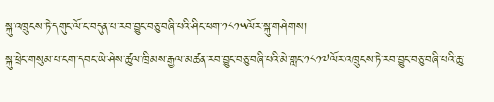སྐུ་འཁྲུངས་ཏེ་དགུང་ལོ་ང་བདུན་པ་རབ་བྱུང་བཅུ་བཞི་པའི་ཤིང་ཕག་༡༨༡༥ལོར་སྐུ་གཤེགས།
སྐུ་ཕྲེང་གསུམ་པ་ངག་དབང་ཡེ་ཤེས་ཚུལ་ཁྲིམས་རྒྱལ་མཚན་རབ་བྱུང་བཅུ་བཞི་པའི་མེ་གླང་༡༨༡༧ལོར་འཁྲུངས་ཏེ་རབ་བྱུང་བཅུ་བཞི་པའི་ཆུ་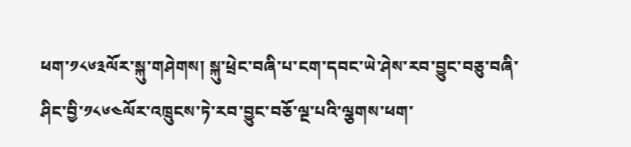ཕག་༡༨༦༣ལོར་སྐུ་གཤེགས། སྐུ་ཕྲེང་བཞི་པ་ངག་དབང་ཡེ་ཤེས་རབ་བྱུང་བཅུ་བཞི་ཤིང་བྱི་༡༨༦༤ལོར་འཁྲུངས་ཏེ་རབ་བྱུང་བཅོ་ལྔ་པའི་ལྕགས་ཕག་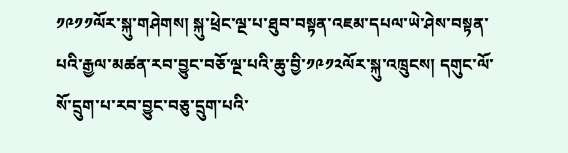༡༩༡༡ལོར་སྐུ་གཤེགས། སྐུ་ཕྲེང་ལྔ་པ་ཐུབ་བསྟན་འཇམ་དཔལ་ཡེ་ཤེས་བསྟན་པའི་རྒྱལ་མཚན་རབ་བྱུང་བཅོ་ལྔ་པའི་ཆུ་བྱི་༡༩༡༢ལོར་སྐུ་འཁྲུངས། དགུང་ལོ་སོ་དྲུག་པ་རབ་བྱུང་བཅུ་དྲུག་པའི་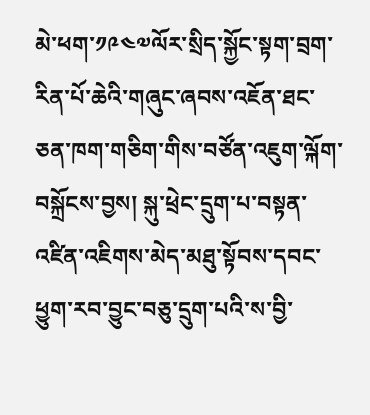མེ་ཕག་༡༩༤༧ལོར་སྲིད་སྐྱོང་སྟག་བྲག་རིན་པོ་ཆེའི་གཞུང་ཞབས་འཇོན་ཐང་ཅན་ཁག་གཅིག་གིས་བཙོན་འཇུག་ལྐོག་བསྐྲོངས་བྱས། སྐུ་ཕྲེང་དྲུག་པ་བསྟན་འཛིན་འཇིགས་མེད་མཐུ་སྟོབས་དབང་ཕྱུག་རབ་བྱུང་བཅུ་དྲུག་པའི་ས་བྱི་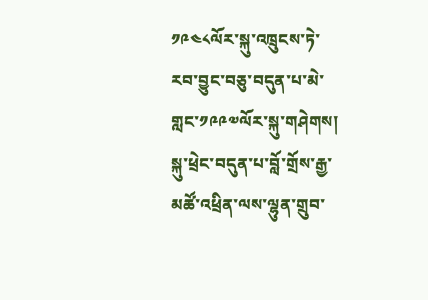༡༩༤༨ལོར་སྐུ་འཁྲུངས་ཏེ་རབ་བྱུང་བཅུ་བདུན་པ་མེ་གླང་༡༩༩༧ལོར་སྐུ་གཤེགས། སྐུ་ཕྲེང་བདུན་པ་བློ་གྲོས་རྒྱ་མཚོ་འཕྲིན་ལས་ལྷུན་གྲུབ་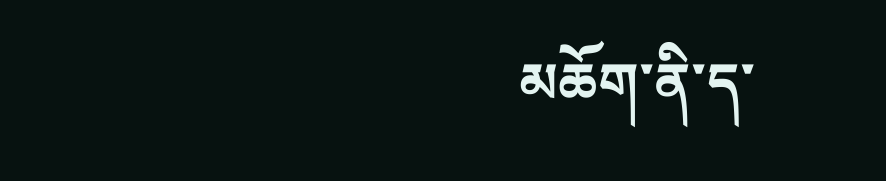མཆོག་ནི་ད་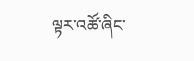ལྟར་འཚོ་ཞིང་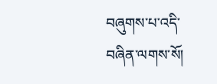བཞུགས་པ་འདི་བཞིན་ལགས་སོ།